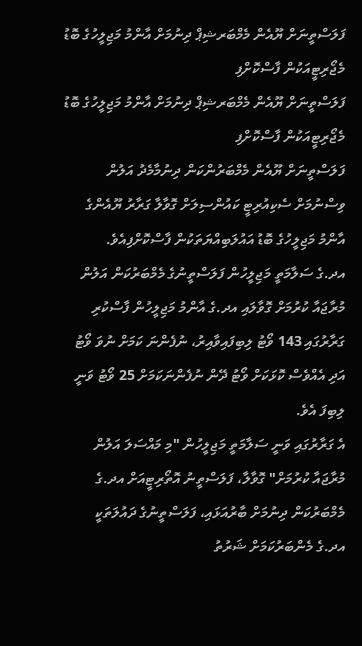ފަލަސްތީނަށް ޔޫއެން މެމްބަރޝިޕް ދިނުމަށް އާންމު މަޖިލީހުގެ ބޮޑު މެޖޯރިޓީއަކުން ފާސްކޮށްފި
ފަލަސްތީނަށް ޔޫއެން މެމްބަރޝިޕް ދިނުމަށް އާންމު މަޖިލީހުގެ ބޮޑު މެޖޯރިޓީއަކުން ފާސްކޮށްފި
ފަލަސްތީނަށް ޔޫއެން މެމްބަރުންކަން ދިނުމާމެދު އަލުން ވިސްނުމަށް ސެކިއުރިޓީ ކައުންސިލަށް ގޮވާލާ ގަރާރު ޔޫއެންގެ އާންމު މަޖިލީހުގެ ބޮޑު އައުލަބިއްޔަތަކުން ފާސްކޮށްފިއެވެ.
އދ.ގެ ސަލާމަތީ މަޖިލީހުން ފަލަސްތީނުގެ މެމްބަރުކަން އަލުން މުރާޖައާ ކުރުމަށް ގޮވާލައި އދ.ގެ އާންމު މަޖިލީހުން ފާސްކުރި ގަރާރުގައި 143 ވޯޓު ލިބިފައިވާއިރު، ނުފެންނަ ކަމަށް ނުވަ ވޯޓު އަދި އެއްވެސް ކޮޅަކަށް ވޯޓު ދޭން ނުފެންނަކަމަށް 25 ވޯޓު ވަނީ ލިބިފަ އެވެ.
އެ ގަރާރުގައި ވަނީ ސަލާމަތީ މަޖިލީހުން "މި މައްސަލަ އަލުން މުރާޖައާ ކުރުމަށް" ގޮވާލާ، ފަލަސްތީނު އޮތޯރިޓީއަށް އދ.ގެ މެމްބަރުކަން ދިނުމަށް ބާރުއަޅައި، ފަލަސްތީނުގެ ދައުލަތަކީ އދ.ގެ މެންބަރުކަމަށް ޝަރުތު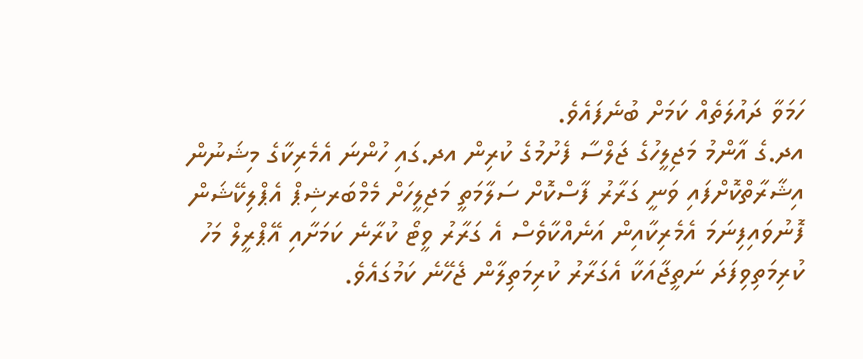ހަމަވާ ދައުލަތެއް ކަމަށް ބުނެފައެވެ.
އދ.ގެ އާންމު މަޖިލީހުގެ ޖަލްސާ ފެށުމުގެ ކުރިން އދ.ގައި ހުންނަ އެމެރިކާގެ މިޝަނުން އިޝާރާތްކޮށްފައި ވަނީ ގަރާރު ފާސްކޮށް ސަލާމަތީ މަޖިލީހަށް މެމްބަރޝިޕް އެޕްލިކޭޝަން ފޮނުވައިފިނަމަ އެމެރިކާއިން އަނެއްކާވެސް އެ ގަރާރު ވީޓޯ ކުރާނެ ކަމަށާއި އޭޕްރީލް މަހު ކުރިމަތިވިފަދަ ނަތީޖާއަކާ އެގަރާރު ކުރިމަތިލާން ޖެހޭނެ ކަމުގައެވެ.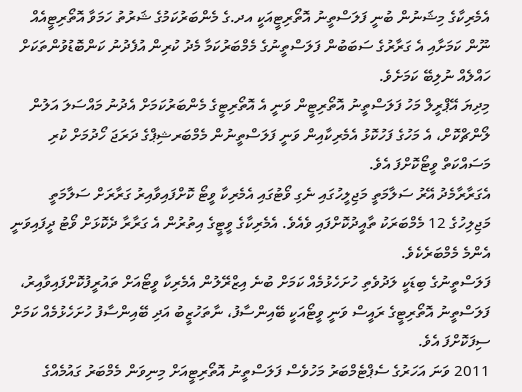އެމެރިކާގެ މިޝަނުން ބުނީ ފަލަސްތީނު އޮތޯރިޓީއަކީ އދ.ގެ މެންބަރުކަމުގެ ޝަރުތު ހަމަވާ އޮތޯރިޓީއެއް ނޫން ކަމަށާއި އެ ގަރާރުގެ ސަބަބުން ފަލަސްތީނުގެ މެމްބަރުކަމާ މެދު ކުރިން އުފެދުނު ކަންބޮޑުވުންތަކަށް ހައްލެއް ނުލިބޭ ކަމަށެވެ.
މިދިޔަ އޭޕްރީލް މަހު ފަލަސްތީނު އޮތޯރިޓީން ވަނީ އެ އޮތޯރިޓީގެ މެންބަރުކަމަށް އެދުނު މައްސަލަ އަލުން ލޯންޗްކޮށް، އެ މަހުގެ ފަހުކޮޅު އެމެރިކާއިން ވަނީ ފަލަސްތީނުން މެމްބަރޝިޕްގެ ދަރަޖަ ހޯދުމަށް ކުރި މަސައްކަތް ވީޓޯކޮށްފަ އެވެ.
އެގަރާރާމެދު އޭރު ސަލާމަތީ މަޖިލީހުގައި ނެގި ވޯޓުގައި އެމެރިކާ ވީޓޯ ކޮށްފައިވާއިރު ގަރާރަށް ސަލާމަތީ މަޖިލިހުގެ 12 މެމްބަރަކު ތާއީދުކޮށްފައި ވެއެވެ. އެމެރިކާގެ ވީޓީގެ އިތުރުން އެ ގަރާރާ ދެކޮޅަށް ވޯޓު ދީފައިވަނީ އެންމެ މެމްބަރެކެވެ.
ފަލަސްތީނުގެ ބިޑަކީ ލަދުވެތި ހުށަހެޅުމެއް ކަމަށް ބުނެ އިޒްރޭލުން އެމެރިކާ ވީޓޯއަށް ތައުރީފުކޮށްފައިވާއިރު، ފަލަސްތީނު އޮތޯރިޓީގެ ރައީސް ވަނީ ވީޓޯއަކީ ބޭއިންސާފު، ނާތަހުޒީބު އަދި ބޭއިންސާފު ހުށަހެޅުމެއް ކަމަށް ސިފަކޮށްފަ އެވެ.
2011 ވަނަ އަހަރުގެ ސެޕްޓެމްބަރު މަހުވެސް ފަލަސްތީނު އޮތޯރިޓީއަށް މިނިވަން މެމްބަރު ގައުމެއްގެ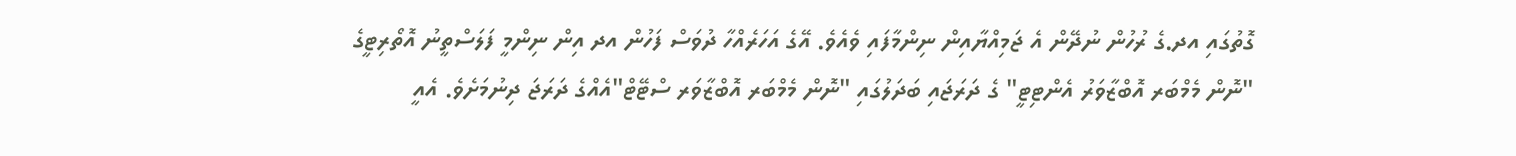ގޮތުގައި އދ.ގެ ރުހުން ނުދޭން އެ ޖަމިއްޔާއިން ނިންމާފައި ވެއެވެ. އޭގެ އަހަރެއްހާ ދުވަސް ފަހުން އދ އިން ނިންމީ ފަލަސްތީނު އޮތޯރިޓީގެ "ނޮން މެމްބަރ އޮބްޒާވަރު އެންޓިޓީ" ގެ ދަރަޖައި ބަދަލުގައި "ނޮން މެމްބަރ އޮބްޒާވަރ ސްޓޭޓް"އެއްގެ ދަރަޖަ ދިނުމަށެވެ. އެއީ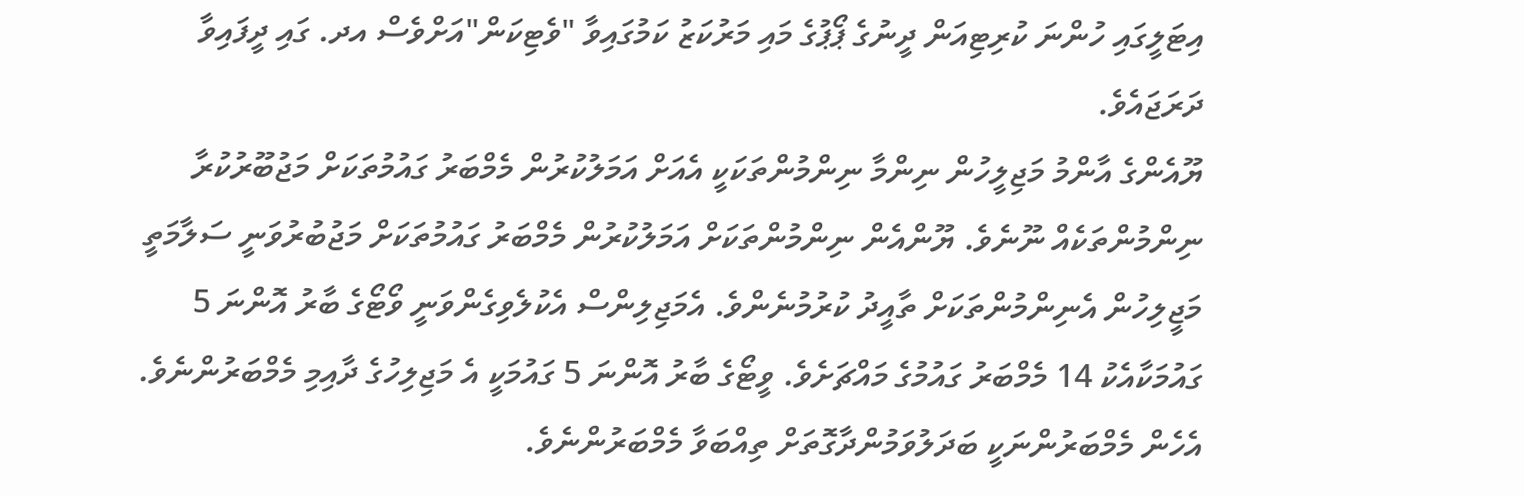އިޓަލީގައި ހުންނަ ކުރިޓިއަން ދީނުގެ ޕޯޕުގެ މައި މަރުކަޒު ކަމުގައިވާ "ވެޓިކަން"އަށްވެސް އދ. ގައި ދީފައިވާ ދަރަޖައެވެ.
ޔޫއެންގެ އާންމު މަޖިލީހުން ނިންމާ ނިންމުންތަކަކީ އެއަށް އަމަލުކުރުން މެމްބަރު ގައުމުތަކަށް މަޖުބޫރުކުރާ ނިންމުންތަކެއް ނޫނެވެ. ޔޫންއެން ނިންމުންތަކަށް އަމަލުކުރުން މެމްބަރު ގައުމުތަކަށް މަޖުބުރުވަނީ ސަލާމަތީ މަޖީލިހުން އެނިންމުންތަކަށް ތާއީދު ކުރުމުނެންވެ. އެމަޖިލިންސް އެކުލެވިގެންވަނީ ވޯޓޯގެ ބާރު އޮންނަ 5 ގައުމަކާއެކު 14 މެމްބަރު ގައުމުގެ މައްޗަށެވެ. ވީޓޯގެ ބާރު އޮންނަ 5 ގައުމަކީ އެ މަޖިލިހުގެ ދާއިމި މެމްބަރުންނެވެ. އެހެން މެމްބަރުންނަކީ ބަދަލުވަމުންދާގޮތަށް ތިއްބަވާ މެމްބަރުންނެވެ.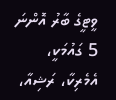ވީޓީގެ ބާރު އޮންނަ 5 ގައުމަކީ، އެމެރިކާ، ރަޝިއާ،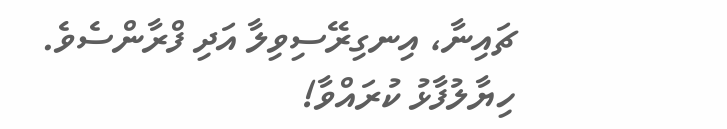ޗައިނާ، އިނގިރޭސިވިލާ އަދި ފްރާންސެވެ.
ހިޔާލުފާޅު ކުރައްވާ!